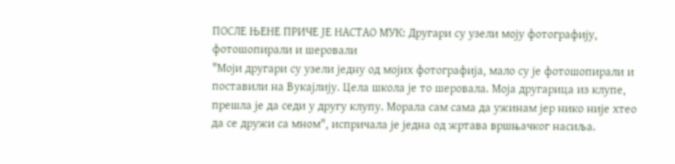ПОСЛЕ ЊЕНЕ ПРИЧЕ ЈЕ НАСТАО МУК: Другари су узели моју фотографију, фотошопирали и шеровали
"Моји другари су узели једну од мојих фотографија, мало су је фотошопирали и поставили на Вукајлију. Цела школа је то шеровала. Моја другарица из клупе, прешла је да седи у другу клупу. Морала сам сама да ужинам јер нико није хтео да се дружи са мном", испричала је једна од жртава вршњачког насиља.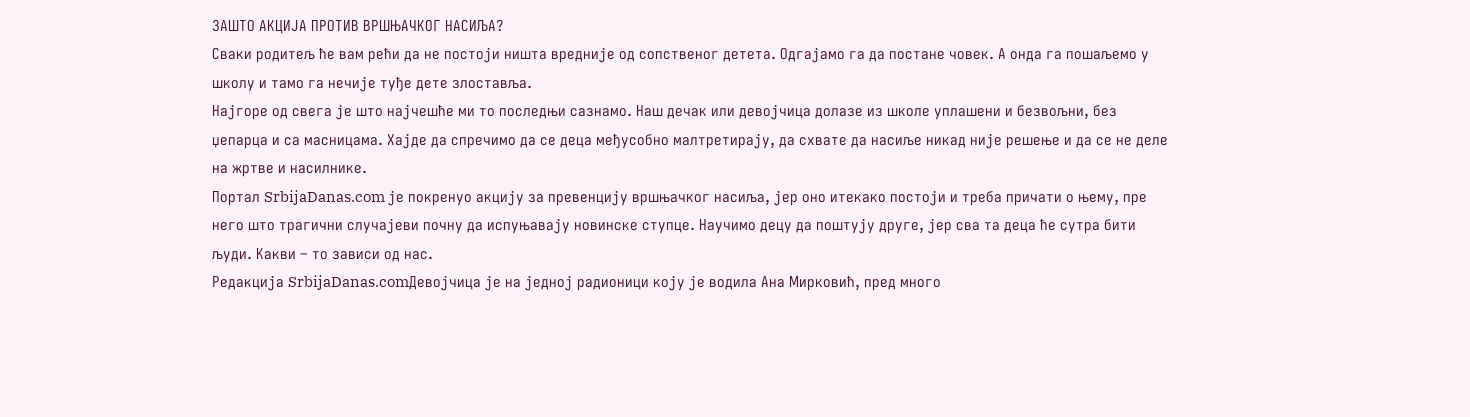ЗАШТО АКЦИЈА ПРОТИВ ВРШЊАЧКОГ НАСИЉА?
Сваки родитељ ће вам рећи да не постоји ништа вредније од сопственог детета. Одгајамо га да постане човек. А онда га пошаљемо у школу и тамо га нечије туђе дете злоставља.
Најгоре од свега је што најчешће ми то последњи сазнамо. Наш дечак или девојчица долазе из школе уплашени и безвољни, без џепарца и са масницама. Хајде да спречимо да се деца међусобно малтретирају, да схвате да насиље никад није решење и да се не деле на жртве и насилнике.
Портал SrbijaDanas.com је покренуо акцију за превенцију вршњачког насиља, јер оно итекако постоји и треба причати о њему, пре него што трагични случајеви почну да испуњавају новинске ступце. Научимо децу да поштују друге, јер сва та деца ће сутра бити људи. Какви – то зависи од нас.
Редакција SrbijaDanas.comДевојчица је на једној радионици коју је водила Ана Мирковић, пред много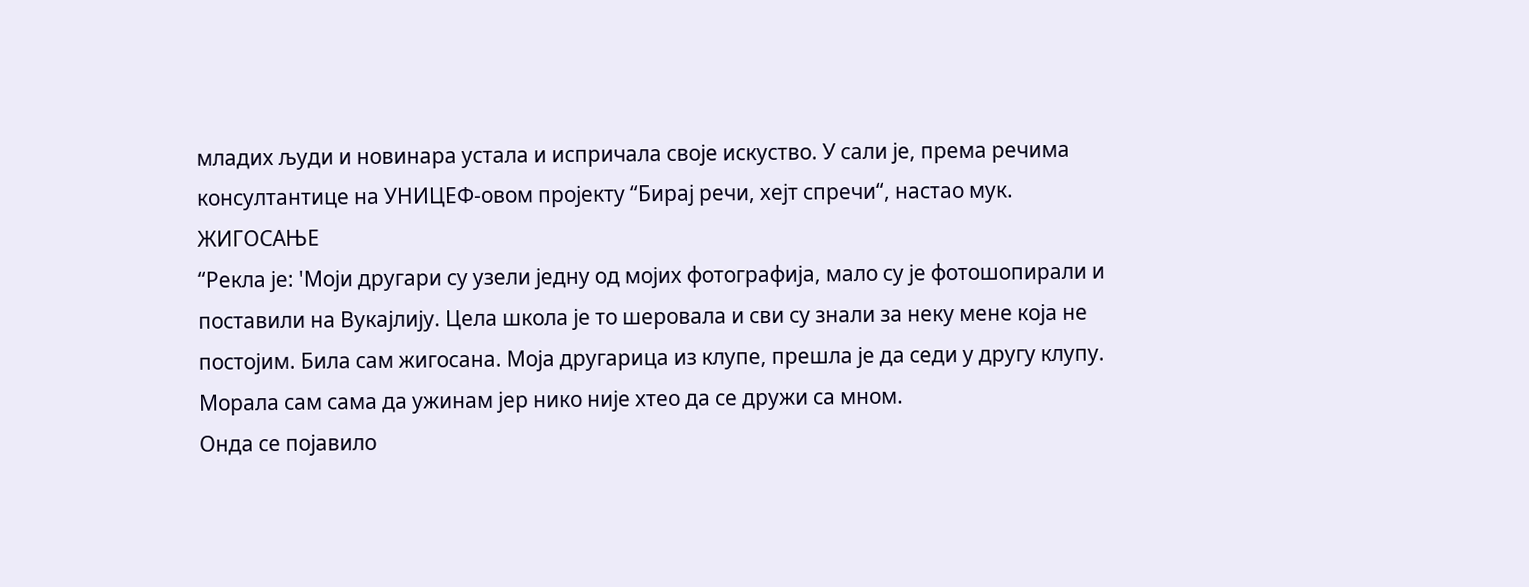младих људи и новинара устала и испричала своје искуство. У сали је, према речима консултантице на УНИЦЕФ-овом пројекту “Бирај речи, хејт спречи“, настао мук.
ЖИГОСАЊЕ
“Рекла је: 'Моји другари су узели једну од мојих фотографија, мало су је фотошопирали и поставили на Вукајлију. Цела школа је то шеровала и сви су знали за неку мене која не постојим. Била сам жигосана. Моја другарица из клупе, прешла је да седи у другу клупу. Морала сам сама да ужинам јер нико није хтео да се дружи са мном.
Онда се појавило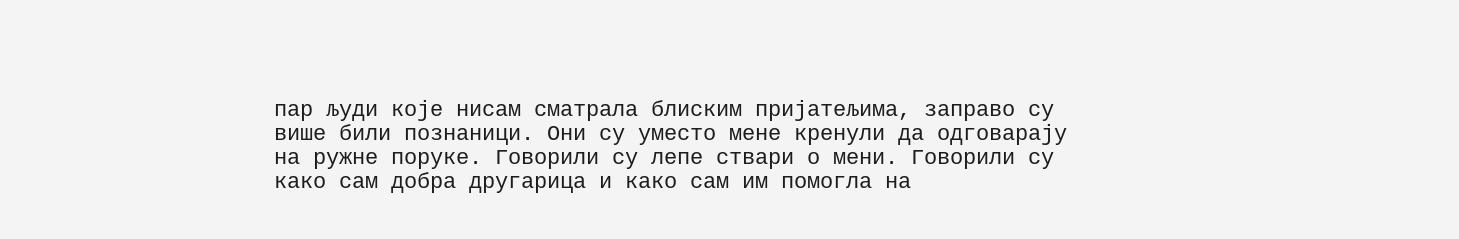пар људи које нисам сматрала блиским пријатељима, заправо су више били познаници. Они су уместо мене кренули да одговарају на ружне поруке. Говорили су лепе ствари о мени. Говорили су како сам добра другарица и како сам им помогла на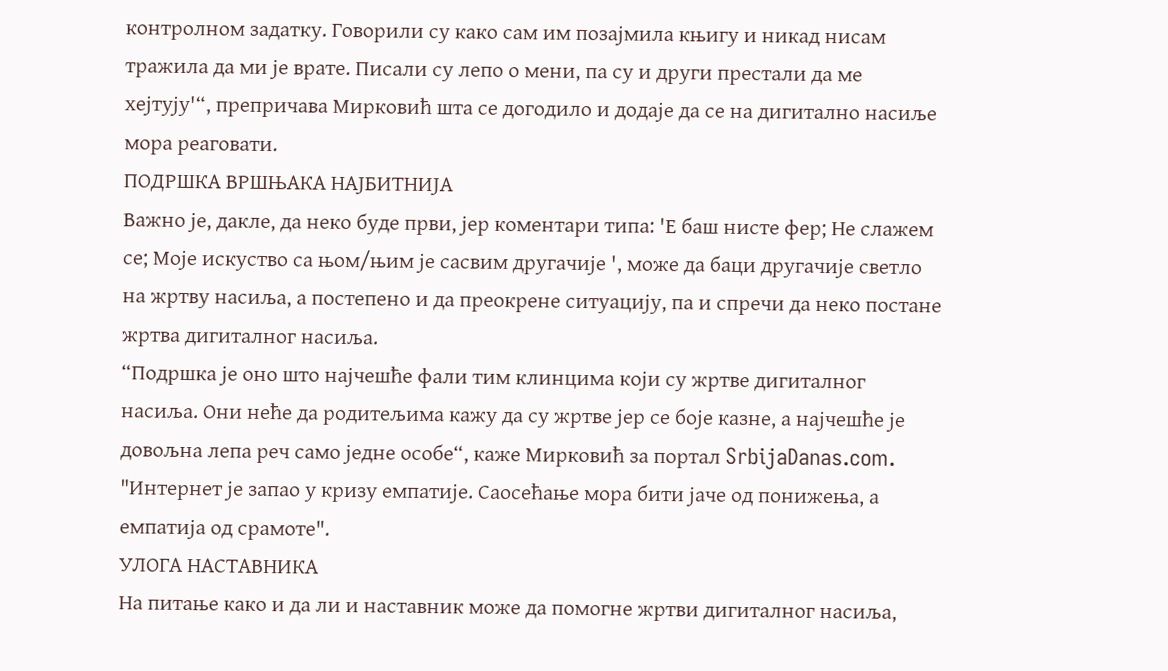контролном задатку. Говорили су како сам им позајмила књигу и никад нисам тражила да ми је врате. Писали су лепо о мени, па су и други престали да ме хејтују'“, препричава Мирковић шта се догодило и додаје да се на дигитално насиље мора реаговати.
ПОДРШКА ВРШЊАКА НАЈБИТНИЈА
Важно је, дакле, да неко буде први, јер коментари типа: 'Е баш нисте фер; Не слажем се; Моје искуство са њом/њим је сасвим другачије ', може да баци другачије светло на жртву насиља, а постепено и да преокрене ситуацију, па и спречи да неко постане жртва дигиталног насиља.
“Подршка је оно што најчешће фали тим клинцима који су жртве дигиталног насиља. Они неће да родитељима кажу да су жртве јер се боје казне, а најчешће је довољна лепа реч само једне особе“, каже Мирковић за портал SrbijaDanas.com. "Интернет је запао у кризу емпатије. Саосећање мора бити јаче од понижења, а емпатија од срамоте".
УЛОГА НАСТАВНИКА
На питање како и да ли и наставник може да помогне жртви дигиталног насиља,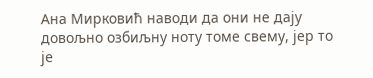Ана Мирковић наводи да они не дају довољно озбиљну ноту томе свему, јер то је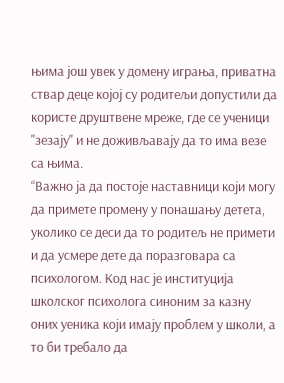њима још увек у домену играња, приватна ствар деце којој су родитељи допустили да користе друштвене мреже, где се ученици "зезају" и не доживљавају да то има везе са њима.
“Важно ја да постоје наставници који могу да примете промену у понашању детета, уколико се деси да то родитељ не примети и да усмере дете да поразговара са психологом. Код нас је институција школског психолога синоним за казну оних уеника који имају проблем у школи, а то би требало да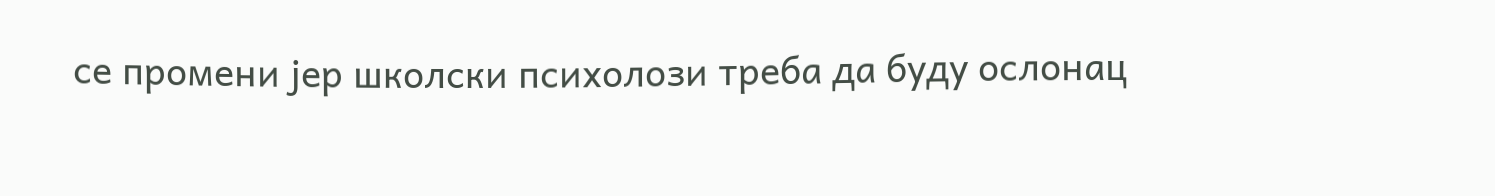се промени јер школски психолози треба да буду ослонац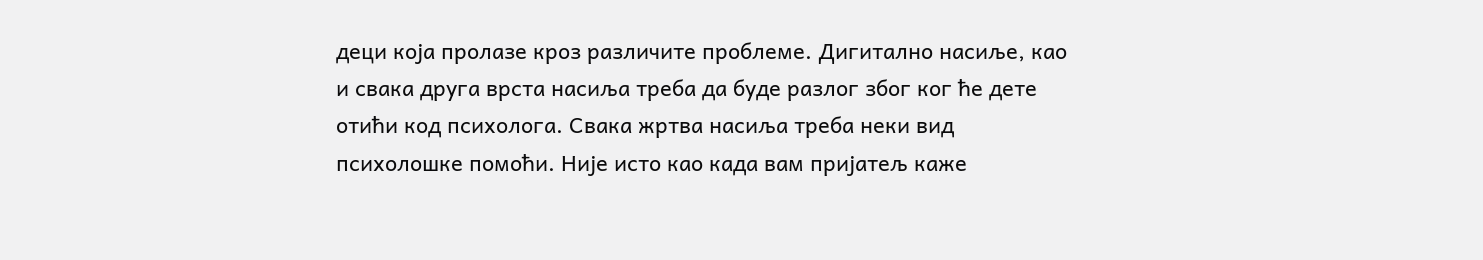деци која пролазе кроз различите проблеме. Дигитално насиље, као и свака друга врста насиља треба да буде разлог због ког ће дете отићи код психолога. Свака жртва насиља треба неки вид психолошке помоћи. Није исто као када вам пријатељ каже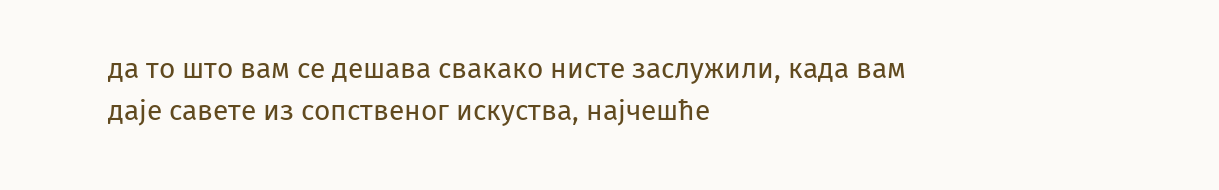да то што вам се дешава свакако нисте заслужили, када вам даје савете из сопственог искуства, најчешће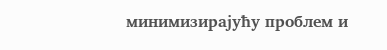минимизирајућу проблем и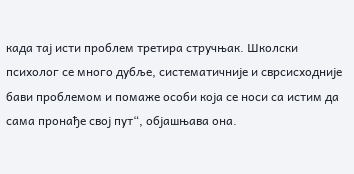када тај исти проблем третира стручњак. Школски психолог се много дубље, систематичније и сврсисходније бави проблемом и помаже особи која се носи са истим да сама пронађе свој пут“, објашњава она.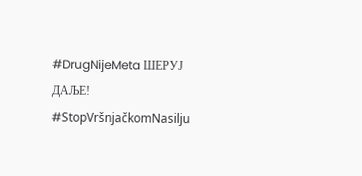#DrugNijeMeta ШЕРУЈ ДАЉЕ! #StopVršnjačkomNasilju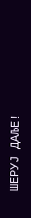ШЕРУЈ ДАЉЕ!